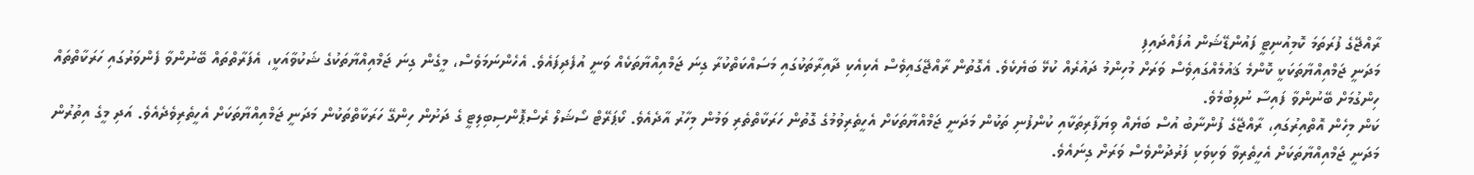ރާއްޖޭގެ ފުރަތަމަ ކޮމިއުނިޓީ ފައުންޑޭޝަން އުފައްދައިފި
މަދަނީ ޖަމްއިއްޔާތަކަކީ ކޮންމެ ޤައުމެއްގައިވެސް ވަރަށް މުހިންމު ދައުރެއް ކުޅޭ ބަޔެކެވެ. އެގޮތުން ރާއްޖޭގައިވެސް އެކިއެކި ދާއިރާތަކުގައި މަސައްކަތްކުރާ ގިނަ ޖަމްއިއްޔާތަކެއް ވަނީ އުފެދިފައެވެ. އެހެންނަމަވެސް، މީގެން ގިނަ ޖަމްއިއްޔާތަކުގެ ޝަކުވާއަކީ، އެފަރާތްތައް ބޭނުންވާ ފެންވަރުގައި ހަރަކާތްތައް ހިންގުމަށް ބޭނުންވާ ފައިސާ ނުލިބުމެވެ.
ކަން މިހެން އޮތްއިރުގައި، ރާއްޖޭގެ ފުންނާބު އުސް ބަޔެއް ވިޔަފާރިތަކާއި ކުންފުނި ތަކުން މަދަނީ ޖަމްއްޔާތަކަށް އެހީތެރިވުމުގެ ގޮތުން ހަރަކާތްތެރި ވަމުން މިހާރު އާދެއެވެ. ކޯޕަރޭޓް ސޯޝަލް ރެސްޕޮންސިބިލިޓީ ގެ ދަށުން ހިންގޭ ހަރަކާތްތަކުން މަދަނީ ޖަމްއިއްޔާތަކަށް އެހީތެރިވެދެއެވެ. އަދި މީގެ އިތުރުން މަދަނީ ޖަމްއިއްޔާތަކަށް އެހީތެރިވާ ވަކިވަކި ފަރުދުންވެސް ވަރަށް ގިނައެވެ.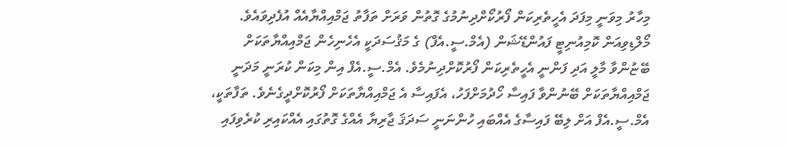މިހާރު މިވަނީ މިފަދަ އެހީތެރިކަން ފޯރުކޯށްދިނުމުގެ ގޮތުން ވަރަށް ތަފާތު ޖަމްއިއްޔާއެއް އުފެދިވައެވެ. މޯލްޑިވިއަން ކޮމިއުނިޓީ ފައުންޑޭޝަން (އެމް.ސީ.އެފް) ގެ މަޤުސަދަކީ އެހެނިހެން ޖަމްއިއްޔާތަކަށް ބޭޏުންވާ މާލީ އަދި ފަންނީ އެހީތެރިކަން ފޯރުކޮށްދިނުމެވެ. އެމް.ސީ.އެފް އިން މިކަން ކުރަނީ މަދަނީ ޖަމްއިއްޔާތަކަށް ބޭނުންވާ ފައިސާ ހޯދުމަށްފަހު، އެފައިސާ އެ ޖަމްއިއްޔާތަކަށް ފޯރުކޮށްދީގެނެވެ. ތަފާތަކީ، އެމް.ސީ.އެފް އަށް ލިބޭ ފައިސާގެ އެއްބައި ހުންނަނީ ސަދަޤަ ޖާރިޔާ އެއްގެ ގޮތުގައި އެއްކައިރި ކުރެވިފައި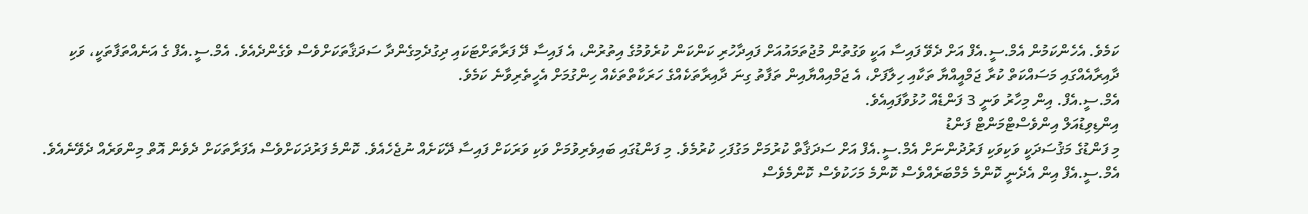ކަމެވެ. އެހެންކަމުން އެމް.ސީ.އެފް އަށް ދެވޭ ފައިސާ އަކީ ވަގުތުން މުޖުތަމައުއަށް ފައިދާހުރި ކަންކަން ކުރެވުމުގެ އިތުރުން، އެ ފައިސާ ދޭ ފަރާތަށްޓަކައި ދިގުދެމިގެންދާ ސަދަޤާތަކަށްވެސް ވެގެންދެއެވެ. އެމް.ސީ.އެފް ގެ އަނެއްތަފާތަކީ، ވަކި ދާއިރާއެއްގައި މަސައްކަތް ކުރާ ޖަމްއީއްޔާ ތަކާއި ހިލާފަށް، އެ ޖަމްއިއްޔާއިން ތަފާތު ގިނަ ދާއިރާތަކެއްގެ ހަރަކާތްތަކެއް ހިންގުމަށް އެހީތެރިވާނެ ކަމެވެ.
އެމް.ސީ.އެފް. އިން މިހާރު ވަނީ 3 ފަންޑެއް ހުޅުވާފައިއެވެ.
އިންޑިވިޑުއަލް އިންވެސްޓްމަންޓް ފަންޑު
މި ފަންޑުގެ މަޤުސަދަކީ ވަކިވަކި ފަރުދުންނަށް އެމް.ސީ.އެފް އަށް ސަދަޤާތް ކުރުމަށް މަގުފަހި ކުރުމެވެ. މި ފަންޑުގައި ބައިވެރިވުމަށް ވަކި ވަރަކަށް ފައިސާ ދޭކަށެއް ނުޖެހެއެވެ. ކޮންމެ ފަރުދަކަށްވެސް އެފަރާތަކަށް ދެވެން އޮތް މިންވަރެއް ދެވޭނެއެވެ. އެމް.ސީ.އެފް އިން އެދެނީ ކޮންމެ މެމްބަރެއްވެސް ކޮންމެ މަހަކުވެސް ކޮންމެވެސް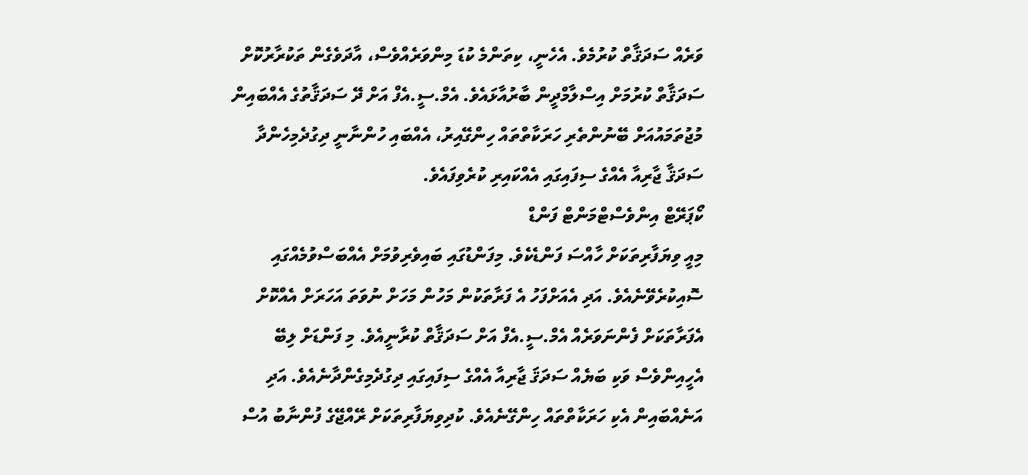ވަރެއް ސަދަޤާތް ކުރުމެވެ. އެހެނީ، ކިތަންމެ ކުޑަ މިންވަރެއްވެސް، އާދަވެގެން ތަކުރާރުކޮށް ސަދަޤާތް ކުރުމަށް އިސްލާމްދީން ބާރުއާޅައެވެ. އެމް.ސީ.އެފް އަށް ދޭ ސަދަޤާތުގެ އެއްބައިން މުޖުތަމައުއަށް ބޭނުންތެރި ހަރަކާތްތައް ހިންގޭއިރު، އެއްބައި ހުންނާނީ ދިގުދެމިހެންދާ ސަދަޤާ ޖާރިއާ އެއްގެ ސިފައިގައި އެއްކައިރި ކުރެވިފައެވެ.
ކޯޕަރޭޓް އިންވެސްޓްމަންޓް ފަންޑް
މިއީ ވިޔަފާރިތަކަށް ހާއްސަ ފަންޑެކެވެ. މިފަންޑުގައި ބައިވެރިވުމަށް އެއްބަސްވުމެއްގައި ސޮއިކުރެވޭނެއެވެ. އަދި އެއަށްފަހު އެ ފަރާތަކުން މަހުން މަހަށް ނުވަތަ އަހަރަށް އެއްކޮށް އެފަރާތަކަށް ފެންނަވަރެއް އެމް.ސީ.އެފް އަށް ސަދަޤާތް ކުރާނީއެވެ. މި ފަންޑަށް ލިބޭ އެހީއިންވެސް ވަކި ބަޔެއް ސަދަޤަ ޖާރިއާ އެއްގެ ސިފައިގައި ދިގުދެމިގެންދާނެއެވެ. އަދި އަނެއްބައިން އެކި ހަރަކާތްތައް ހިންގޭނެއެވެ. ކުދިވިޔަފާރިތަކަށް ރޭއްޖޭގެ ފުންނާބު އުސް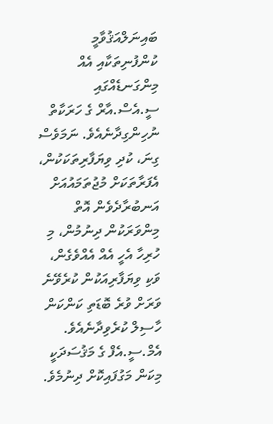ބައިނަލްއަޤުވާމީ ކުންފުނިތަކާއި އެއް މިންގަނޑެއްގައި ސީ.އެސް.އާރް ގެ ހަރަކާތް ނުހިންގިދާނެއެވެ. ނަމަވެސް ގިނަ، ކުދި ވިޔަފާރިތަކަކުން، އެފަރާތަކަށް މުޖުތަމައުއަށް އަނބުރާދެވެން އޮތް މިންވަރަކުން ދިނުމުން، މި ހުރިހާ އެހީ އެއް އެއްވެގެން، ވަކި ވިޔަފާރިއަކުން ކުރެވޭނެ ވަރަށް ވުރެ ބޮޑަތި ކަންކަން ހާސިލް ކުރެވިދާނެއެވެ. އެމް.ސީ.އެފް ގެ މަޤުސަދަކީ މިކަން މަގުފައިކޮށް ދިނުމެވެ.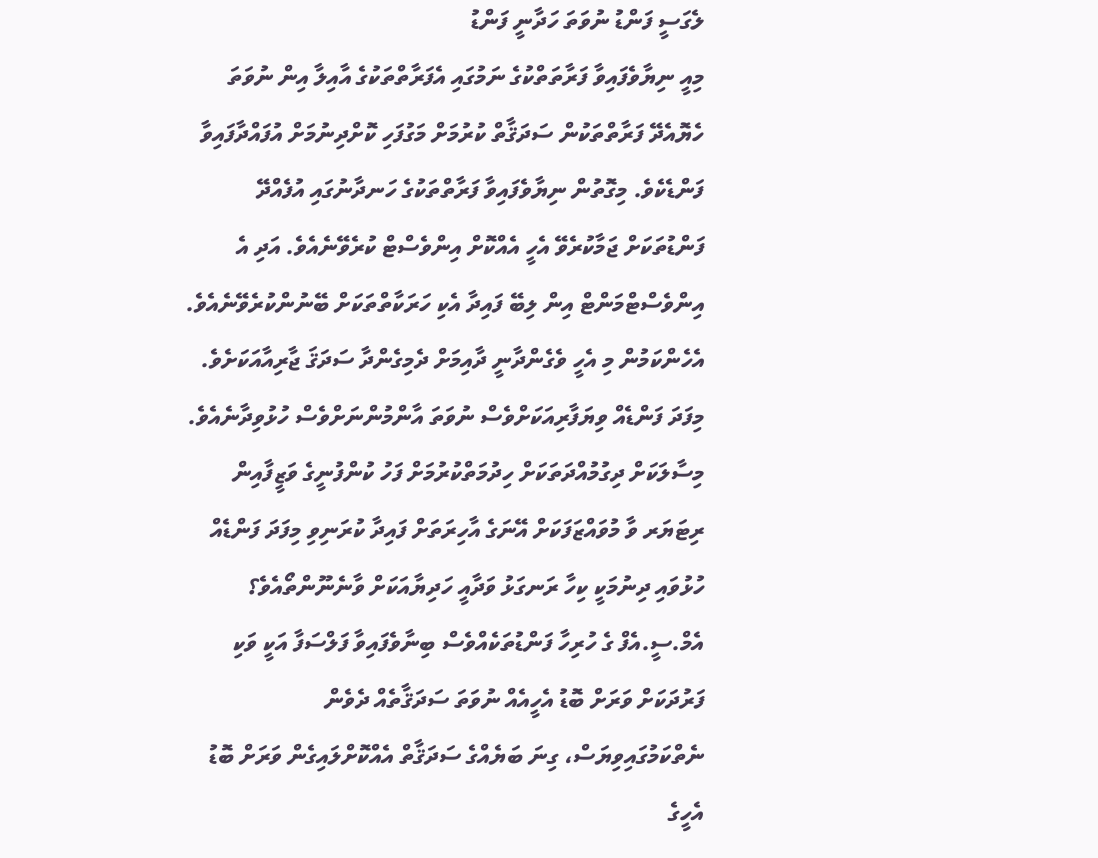ލެގަސީ ފަންޑު ނުވަތަ ހަދާނީ ފަންޑު
މިއީ ނިޔާވެފައިވާ ފަރާތަތްކުގެ ނަމުގައި އެފަރާތްތަކުގެ އާއިލާ އިން ނުވަތަ ހެޔޮއެދޭ ފަރާތްތަކުން ސަދަޤާތް ކުރުމަށް މަގުފަހި ކޮށްދިނުމަށް އުފައްދާފައިވާ ފަންޑެކެވެ. މިގޮތުން ނިޔާވެފައިވާ ފަރާތްތަކުގެ ހަނދާނުގައި އުފެއްދޭ ފަންޑުތަކަށް ޖަމާކުރެވޭ އެހީ އެއްކޮށް އިންވެސްޓް ކުރެވޭނެއެވެ. އަދި އެ އިންވެސްޓްމަންޓް އިން ލިބޭ ފައިދާ އެކި ހަރަކާތްތަކަށް ބޭނުންކުރެވޭނެއެވެ. އެހެންކަމުން މި އެހީ ވެގެންދާނީ ދާއިމަށް ދެމިގެންދާ ސަދަޤަ ޖާރިއާއަކަށެވެ. މިފަދަ ފަންޑެއް ވިޔަފާރިއަކަށްވެސް ނުވަތަ އާންމުންނަށްވެސް ހުޅުވިދާނެއެވެ. މިސާލަކަށް ދިގުމުއްދަތަކަށް ހިދުމަތްކުރުމަށް ފަހު ކުންފުނީގެ ވަޒީފާއިން ރިޓަޔަރ ވާ މުވައްޒަފަކަށް އޭނަގެ އާހިރަތަށް ފައިދާ ކުރަނިވި މިފަދަ ފަންޑެއް ހުޅުވައި ދިނުމަކީ ކިހާ ރަނގަޅު ވަދާއީ ހަދިޔާއަކަށް ވާނެނޫންތޯއެވެ؟
އެމް.ސީ.އެފް ގެ ހުރިހާ ފަންޑުތަކެއްވެސް ބިނާވެފައިވާ ފަލްސަފާ އަކީ ވަކި ފަރުދަކަށް ވަރަށް ބޮޑު އެހީއެއް ނުވަތަ ސަދަޤާތެއް ދެވެން ނެތްކަމުގައިވިޔަސް، ގިނަ ބަޔެއްގެ ސަދަޤާތް އެއްކޮށްލައިގެން ވަރަށް ބޮޑު އެހީގެ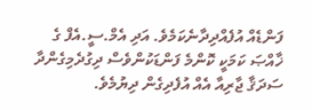ފަންޑެއް އުފެއްދިދާނެކަމެވެ. އަދި އެމް.ސީ.އެފް ގެ ޚާއްޞަ ކަމަކީ ކޮންމެ ފަންޑަކުންވެސް ދިގުދެމިގެންދާ ސަދަޤާ ޖާރިއާ އެއް އުފެދިގެން ދިޔުމެވެ.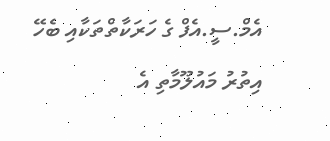އެމް.ސީ.އެފް ގެ ހަރަކާތްތަކާއި ބެހޭ އިތުރު މައުލޫމާތި އެ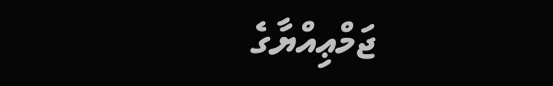ޖަމްޢިއްޔާގެ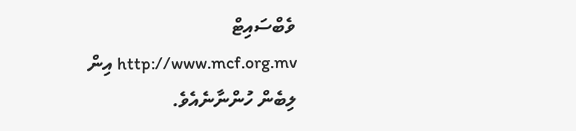ވެބްސައިޓް http://www.mcf.org.mv އިން ލިބެން ހުންނާނެއެވެ.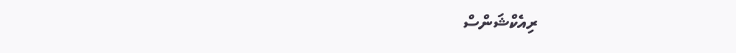ރިއެކްޝަންސް